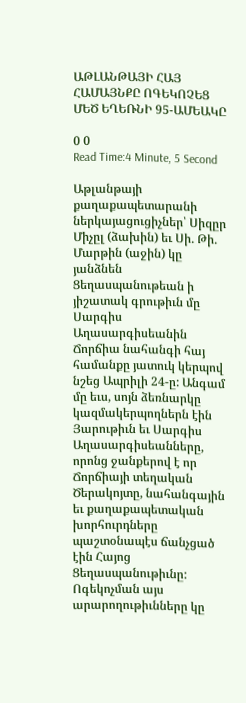ԱԹԼԱՆԹԱՅԻ ՀԱՅ ՀԱՄԱՅՆՔԸ ՈԳԵԿՈՉԵՑ ՄԵԾ ԵՂԵՌՆԻ 95-ԱՄԵԱԿԸ

0 0
Read Time:4 Minute, 5 Second

Աթլանթայի քաղաքապետարանի ներկայացուցիչներ՝ Սիզըր Միչըլ (ձախին) եւ Սի. Թի. Մարթին (աջին) կը յանձնեն Ցեղասպանութեան ի յիշատակ գրութիւն մը Սարգիս Աղասարգիսեանին
Ճորճիա նահանգի հայ համանքը յատուկ կերպով նշեց Ապրիլի 24-ը: Անգամ մը եւս, սոյն ձեռնարկը կազմակերպողներն էին Յարութիւն եւ Սարգիս Աղասարգիսեանները, որոնց ջանքերով է որ Ճորճիայի տեղական Ծերակոյտը, նահանգային եւ քաղաքապետական խորհուրդները պաշտօնապէս ճանչցած էին Հայոց Ցեղասպանութիւնը:
Ոգեկոչման այս արարողութիւնները կը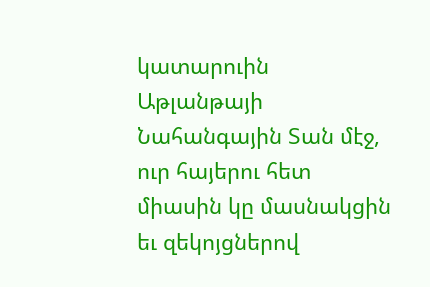կատարուին Աթլանթայի Նահանգային Տան մէջ, ուր հայերու հետ միասին կը մասնակցին եւ զեկոյցներով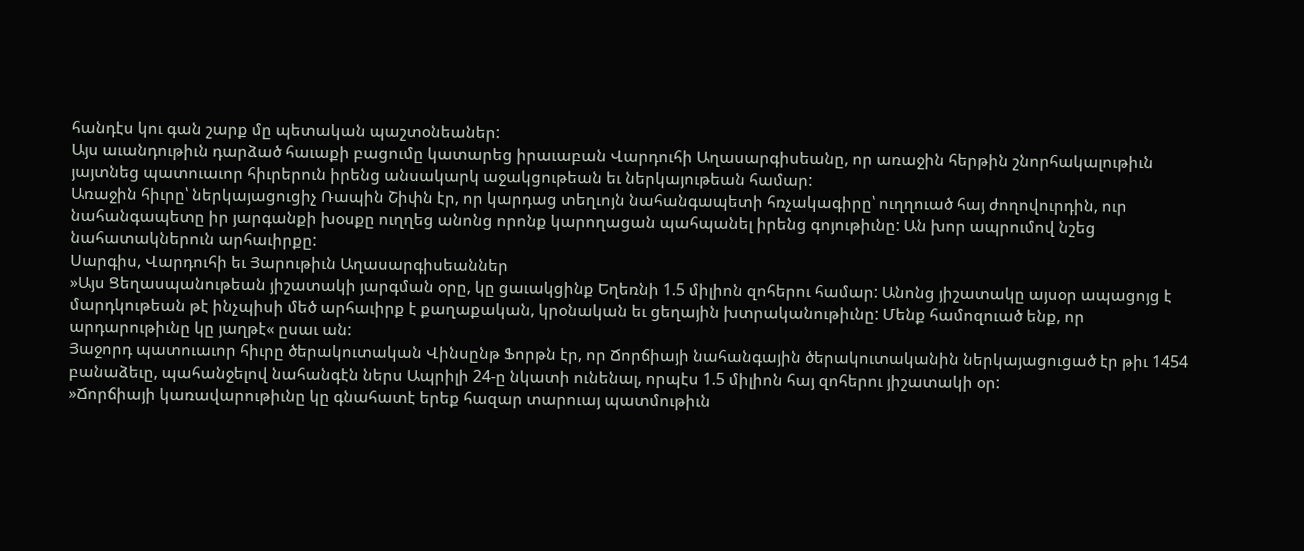հանդէս կու գան շարք մը պետական պաշտօնեաներ:
Այս աւանդութիւն դարձած հաւաքի բացումը կատարեց իրաւաբան Վարդուհի Աղասարգիսեանը, որ առաջին հերթին շնորհակալութիւն յայտնեց պատուաւոր հիւրերուն իրենց անսակարկ աջակցութեան եւ ներկայութեան համար:
Առաջին հիւրը՝ ներկայացուցիչ Ռապին Շիփն էր, որ կարդաց տեղւոյն նահանգապետի հռչակագիրը՝ ուղղուած հայ ժողովուրդին, ուր նահանգապետը իր յարգանքի խօսքը ուղղեց անոնց որոնք կարողացան պահպանել իրենց գոյութիւնը: Ան խոր ապրումով նշեց նահատակներուն արհաւիրքը:
Սարգիս, Վարդուհի եւ Յարութիւն Աղասարգիսեաններ
»Այս Ցեղասպանութեան յիշատակի յարգման օրը, կը ցաւակցինք Եղեռնի 1.5 միլիոն զոհերու համար: Անոնց յիշատակը այսօր ապացոյց է մարդկութեան թէ ինչպիսի մեծ արհաւիրք է քաղաքական, կրօնական եւ ցեղային խտրականութիւնը: Մենք համոզուած ենք, որ արդարութիւնը կը յաղթէ« ըսաւ ան:
Յաջորդ պատուաւոր հիւրը ծերակուտական Վինսընթ Ֆորթն էր, որ Ճորճիայի նահանգային ծերակուտականին ներկայացուցած էր թիւ 1454 բանաձեւը, պահանջելով նահանգէն ներս Ապրիլի 24-ը նկատի ունենալ, որպէս 1.5 միլիոն հայ զոհերու յիշատակի օր:
»Ճորճիայի կառավարութիւնը կը գնահատէ երեք հազար տարուայ պատմութիւն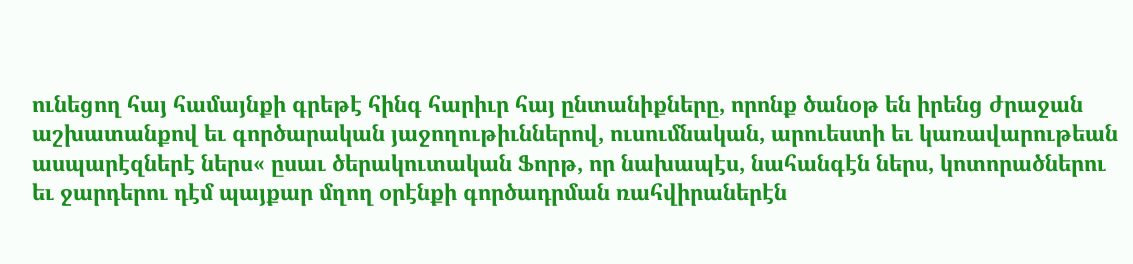ունեցող հայ համայնքի գրեթէ հինգ հարիւր հայ ընտանիքները, որոնք ծանօթ են իրենց ժրաջան աշխատանքով եւ գործարական յաջողութիւններով, ուսումնական, արուեստի եւ կառավարութեան ասպարէզներէ ներս« ըսաւ ծերակուտական Ֆորթ, որ նախապէս, նահանգէն ներս, կոտորածներու եւ ջարդերու դէմ պայքար մղող օրէնքի գործադրման ռահվիրաներէն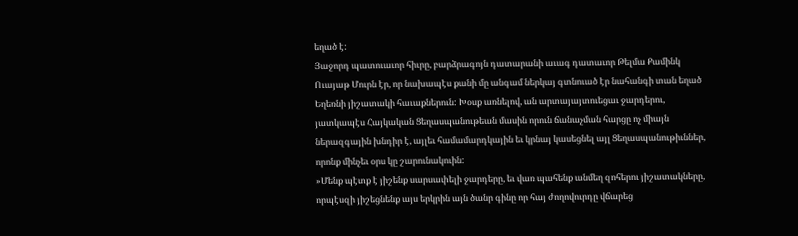եղած է:
Յաջորդ պատուաւոր հիւրը, բարձրագոյն դատարանի աւագ դատաւոր Թելմա Քամինկ Ուայաթ Մուրն էր, որ նախապէս քանի մը անգամ ներկայ գտնուած էր նահանգի տան եղած Եղեռնի յիշատակի հաւաքներուն: Խօսք առնելով, ան արտայայտուեցաւ ջարդերու, յատկապէս Հայկական Ցեղասպանութեան մասին որուն ճանաչման հարցը ոչ միայն ներազգային խնդիր է, այլեւ համամարդկային եւ կրնայ կասեցնել այլ Ցեղասպանութիւններ, որոնք մինչեւ օրս կը շարունակուին:
»Մենք պէտք է յիշենք սարսափելի ջարդերը, եւ վառ պահենք անմեղ զոհերու յիշատակները, որպէսզի յիշեցնենք այս երկրին այն ծանր գինը որ հայ ժողովուրդը վճարեց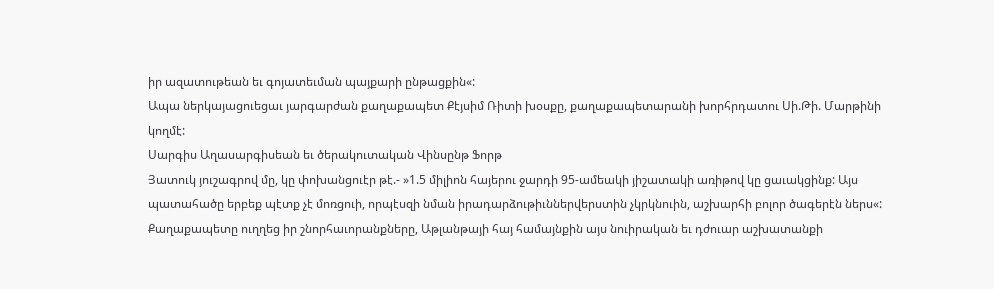իր ազատութեան եւ գոյատեւման պայքարի ընթացքին«:
Ապա ներկայացուեցաւ յարգարժան քաղաքապետ Քէյսիմ Ռիտի խօսքը, քաղաքապետարանի խորհրդատու Սի.Թի. Մարթինի կողմէ:
Սարգիս Աղասարգիսեան եւ ծերակուտական Վինսընթ Ֆորթ
Յատուկ յուշագրով մը, կը փոխանցուէր թէ.- »1.5 միլիոն հայերու ջարդի 95-ամեակի յիշատակի առիթով կը ցաւակցինք: Այս պատահածը երբեք պէտք չէ մոռցուի, որպէսզի նման իրադարձութիւններվերստին չկրկնուին, աշխարհի բոլոր ծագերէն ներս«:
Քաղաքապետը ուղղեց իր շնորհաւորանքները, Աթլանթայի հայ համայնքին այս նուիրական եւ դժուար աշխատանքի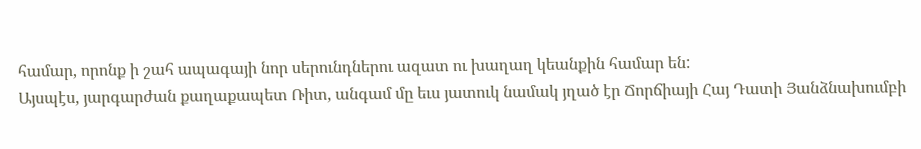համար, որոնք ի շահ ապագայի նոր սերունդներու ազատ ու խաղաղ կեանքին համար են:
Այսպէս, յարգարժան քաղաքապետ Ռիտ, անգամ մը եւս յատուկ նամակ յղած էր Ճորճիայի Հայ Դատի Յանձնախումբի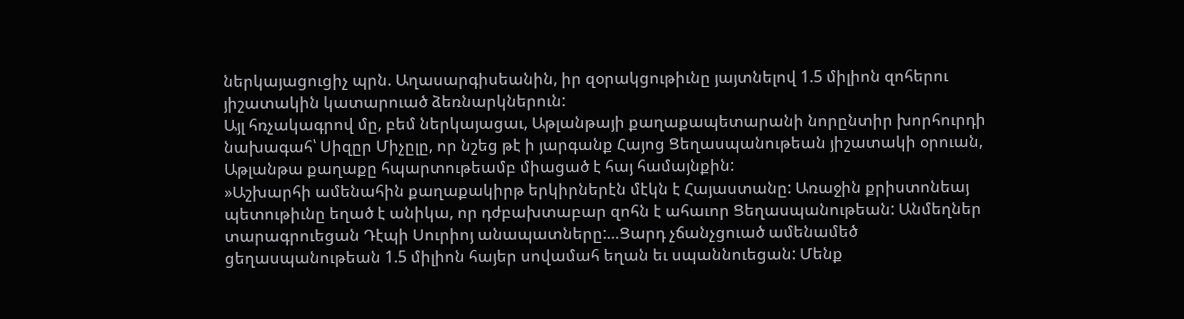ներկայացուցիչ պրն. Աղասարգիսեանին, իր զօրակցութիւնը յայտնելով 1.5 միլիոն զոհերու յիշատակին կատարուած ձեռնարկներուն:
Այլ հռչակագրով մը, բեմ ներկայացաւ, Աթլանթայի քաղաքապետարանի նորընտիր խորհուրդի նախագահ՝ Սիզըր Միչըլը, որ նշեց թէ ի յարգանք Հայոց Ցեղասպանութեան յիշատակի օրուան, Աթլանթա քաղաքը հպարտութեամբ միացած է հայ համայնքին:
»Աշխարհի ամենահին քաղաքակիրթ երկիրներէն մէկն է Հայաստանը: Առաջին քրիստոնեայ պետութիւնը եղած է անիկա, որ դժբախտաբար զոհն է ահաւոր Ցեղասպանութեան: Անմեղներ տարագրուեցան Դէպի Սուրիոյ անապատները:…Ցարդ չճանչցուած ամենամեծ ցեղասպանութեան 1.5 միլիոն հայեր սովամահ եղան եւ սպաննուեցան: Մենք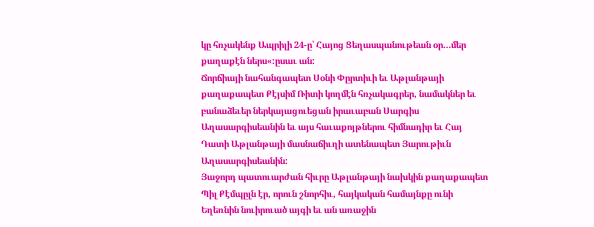կը հռչակենք Ապրիլի 24-ը՝ Հայոց Ցեղասպանութեան օր…մեր քաղաքէն ներս«:ըսաւ ան:
Ճորճիայի նահանգապետ Սօնի Փըրտիւի եւ Աթլանթայի քաղաքապետ Քէյսիմ Ռիտի կողմէն հռչակագրեր, նամակներ եւ բանաձեւեր ներկայացուեցան իրաւաբան Սարգիս Աղասարգիսեանին եւ այս հաւաքոյթներու հիմնադիր եւ Հայ Դատի Աթլանթայի մասնաճիւղի ատենապետ Յարութիւն Աղասարգիսեանին:
Յաջորդ պատուարժան հիւրը Աթլանթայի նախկին քաղաքապետ Պիլ Քէմպըլն էր, որուն շնորհիւ, հայկական համայնքը ունի Եղեռնին նուիրուած այգի եւ ան առաջին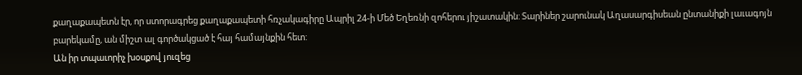քաղաքապետն էր, որ ստորագրեց քաղաքապետի հռչակագիրը Ապրիլ 24-ի Մեծ Եղեռնի զոհերու յիշատակին: Տարիներ շարունակ Աղասարգիսեան ընտանիքի լաւագոյն բարեկամը, ան միշտ ալ գործակցած է հայ համայնքին հետ:
Ան իր տպաւորիչ խօսքով յուզեց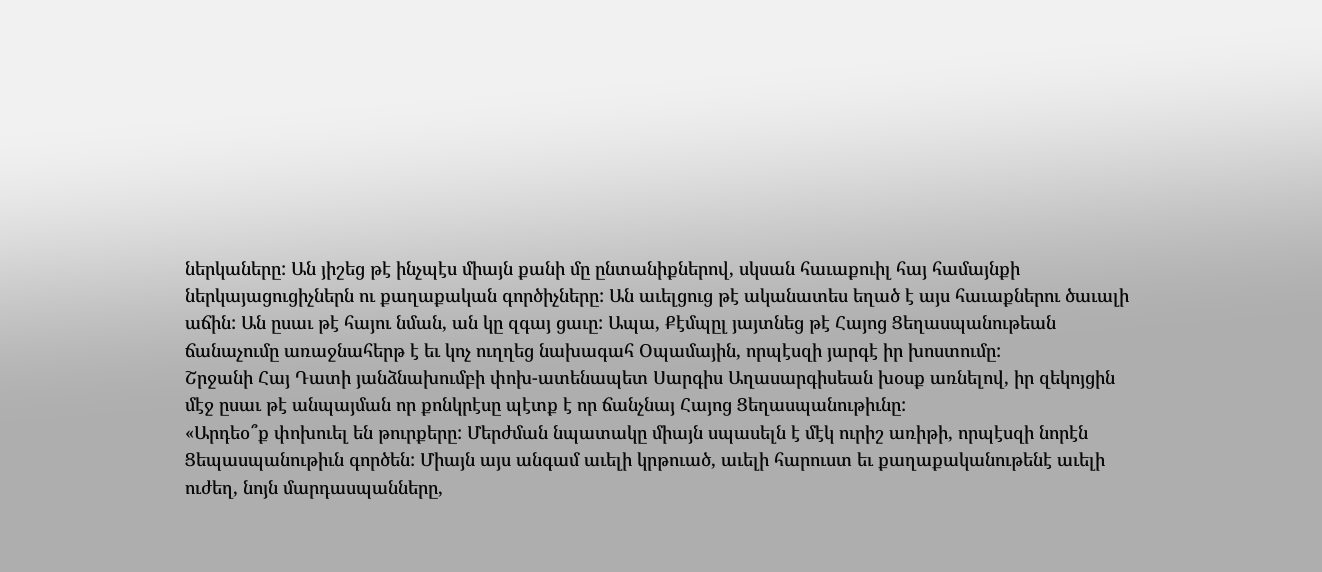ներկաները: Ան յիշեց թէ ինչպէս միայն քանի մը ընտանիքներով, սկսան հաւաքուիլ հայ համայնքի ներկայացուցիչներն ու քաղաքական գործիչները: Ան աւելցուց թէ ականատես եղած է այս հաւաքներու ծաւալի աճին: Ան ըսաւ թէ հայու նման, ան կը զգայ ցաւը: Ապա, Քէմպըլ յայտնեց թէ Հայոց Ցեղասպանութեան ճանաչումը առաջնահերթ է եւ կոչ ուղղեց նախագահ Օպամային, որպէսզի յարգէ իր խոստումը:
Շրջանի Հայ Դատի յանձնախումբի փոխ-ատենապետ Սարգիս Աղասարգիսեան խօսք առնելով, իր զեկոյցին մէջ ըսաւ թէ անպայման որ քոնկրէսը պէտք է որ ճանչնայ Հայոց Ցեղասպանութիւնը:
«Արդեօ՞ք փոխուել են թուրքերը: Մերժման նպատակը միայն սպասելն է մէկ ուրիշ առիթի, որպէսզի նորէն Ցեպասպանութիւն գործեն: Միայն այս անգամ աւելի կրթուած, աւելի հարուստ եւ քաղաքականութենէ աւելի ուժեղ, նոյն մարդասպանները,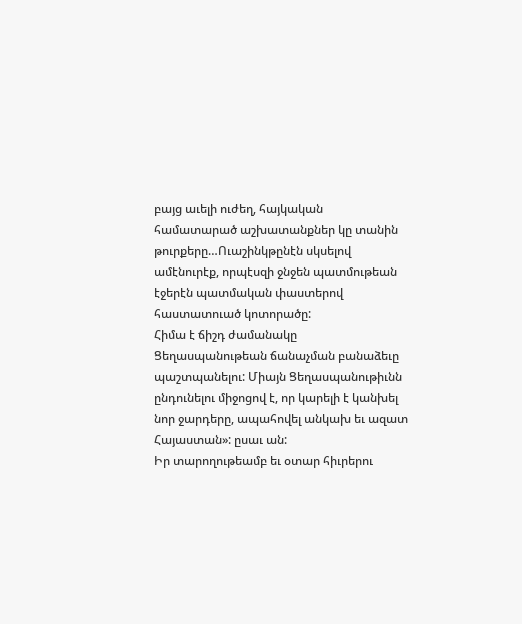բայց աւելի ուժեղ, հայկական համատարած աշխատանքներ կը տանին թուրքերը…Ուաշինկթընէն սկսելով ամէնուրէք, որպէսզի ջնջեն պատմութեան էջերէն պատմական փաստերով հաստատուած կոտորածը:
Հիմա է ճիշդ ժամանակը Ցեղասպանութեան ճանաչման բանաձեւը պաշտպանելու: Միայն Ցեղասպանութիւնն ընդունելու միջոցով է, որ կարելի է կանխել նոր ջարդերը, ապահովել անկախ եւ ազատ Հայաստան»: ըսաւ ան:
Իր տարողութեամբ եւ օտար հիւրերու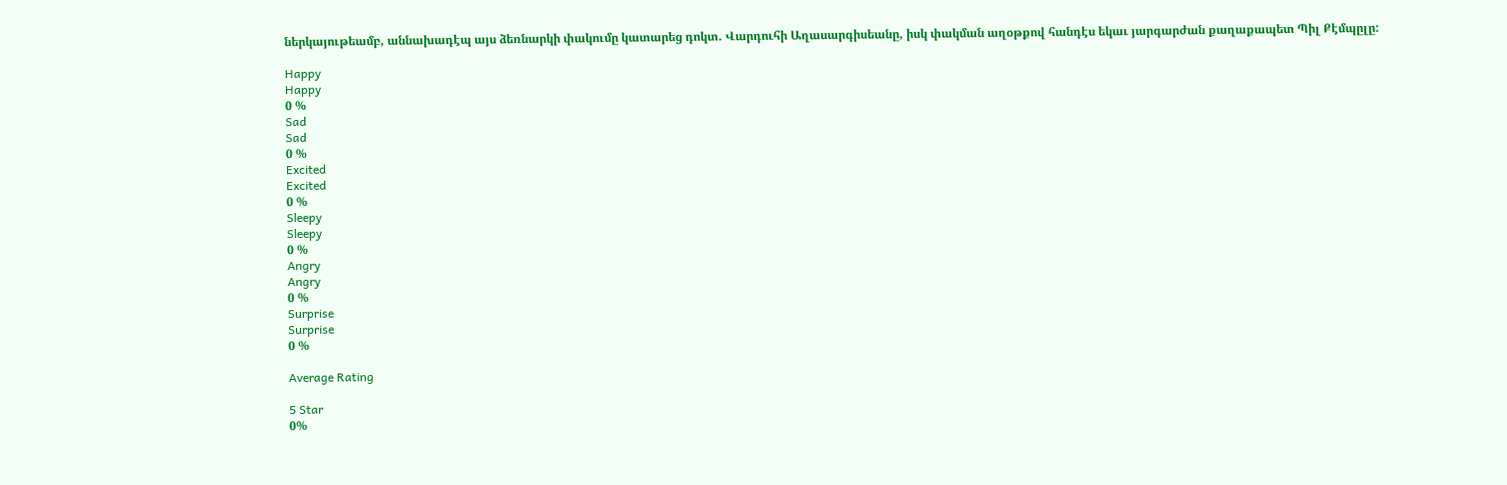ներկայութեամբ, աննախադէպ այս ձեռնարկի փակումը կատարեց դոկտ. Վարդուհի Աղասարգիսեանը, իսկ փակման աղօթքով հանդէս եկաւ յարգարժան քաղաքապետ Պիլ Քէմպըլը:

Happy
Happy
0 %
Sad
Sad
0 %
Excited
Excited
0 %
Sleepy
Sleepy
0 %
Angry
Angry
0 %
Surprise
Surprise
0 %

Average Rating

5 Star
0%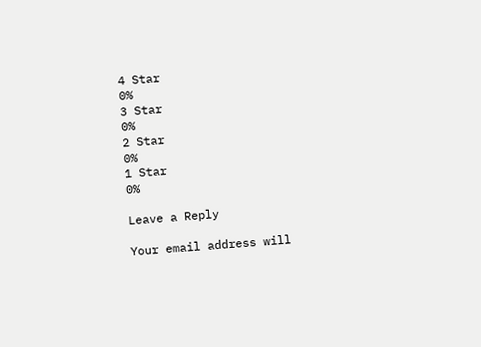4 Star
0%
3 Star
0%
2 Star
0%
1 Star
0%

Leave a Reply

Your email address will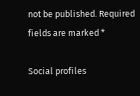not be published. Required fields are marked *

Social profiles